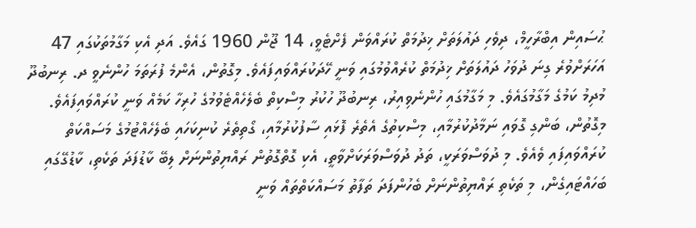ޙުސައިން އިބްރާހީމް، ދިވެހި ދައުލަތަށް ޚިދުމަތް ކުރައްވަން ފެށްޓެވީ، 14 ޖޫން 1960 ގައެވެ. އަދި އެކި މަގާމުތަކުގައި 47 އަހަރަށްވުރެ ގިނަ ދުވަހު ދައުލަތަށް ޚިދުމަތް ކުރެއްވުމުގައި ވަނީ ހޭދަކުރައްވައިފައެވެ. މިގޮތުން، އެންމެ ފުރަތަމަ ހުންނެވީ ދ. ރިނބުދޫ މުދިމު ކަމުގެ މަގާމުގައެވެ. މި މަގާމުގައި ހުންނެވިއިރު، ރިނބުދޫ ހުކުރު މިސްކިތް ބެލެހެއްޓެވުމުގެ ހުރިހާ ކަމެއް ވަނީ ކުރައްވައިފައެވެ. މިގޮތުން، ބަންގި ގޮވައި ނަމާދުކުރުމާއި، މިސްކިތުގެ އެތެރެ ފޮޅައި ސާފުކުރުމާއި، ގޯތިތެރެ ކުނިކަހައި ބެލެހެއްޓުމުގެ މަސައްކަތް ކުރައްވައިފައި ވެއެވެ. މި ދުވަސްވަރަކީ، ތަދު ދުވަސްވަރަކަށްވާތީ، އެކި ގޮތްގޮތުން ރައްޔިތުންނަށް ލިބޭ ކާޑުފަދަ ތަކެތި، ކާޑުގޭގައި ބަހައްޓައިގެން، މި ތަކެތި ރައްޔިތުންނަށް ބެހުންފަދަ ތަފާތު މަސައްކަތްތައް ވަނީ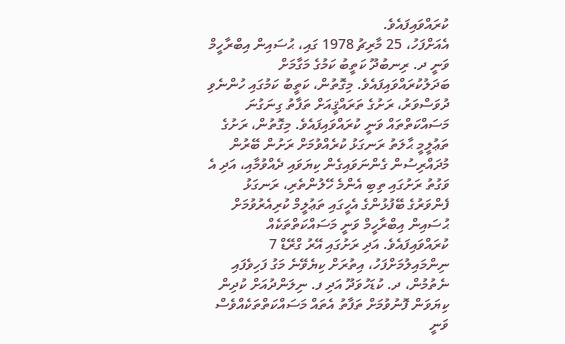ކުރައްވައިފައެވެ.
އެއަށްފަހު، 25 މާރިޗު 1978 ގައި، ޙުސައިން އިބްރާހީމް ވަނީ ދ. ރިނބުދޫ ކަތީބު ކަމުގެ މަގާމަށް ބަދަލުކުރައްވައިފައެވެ. މިގޮތުން، ކަތީބު ކަމުގައި ހުންނެވި ދުވަސްވަރު، ރަށުގެ ތަރައްޤީއަށް ތަފާތު ގިނަގުނަ މަސައްކަތްތައް ވަނީ ކުރައްވައިފައެވެ. މިގޮތުން، ރަށުގެ ތަޢުލީމީ ޙާލަތު ރަނގަޅު ކުރެއްވުމަށް ރަށުން ބޭރުން މުދައްރިސުން ގެންނަވައިގެން ކިޔަވައި ދެއްވުމާއި، އަދި އެ ވަގުތު ރަށުގައި ތިބި އެންމެ ހޭލުންތެރި، ރަނގަޅު ފެންވަރުގެ ބޭފުޅުންގެ އެހީގައި ތަޢުލީމް ކުރިއެރުވުމަށް ޙުސައިން އިބްރާހީމް ވަނީ މަސައްކަތްތަކެއް ކުރައްވައިފައެވެ. އަދި ރަށުގައި އޭރު ގްރޭޑް 7 ނިންމައިލުމަށްފަހު، އިތުރަށް ކިޔެވޭނެ މަގު ފަހިވެފައި ނެތުމުން، ދ. ކުޑަހުވަދޫ އަދި ފ. ނިލަންދުއަށް ކުދިން ކިޔަވަން ފޮނުވުމަށް ތަފާތު އެތައް މަސައްކަތްތަކެއްވެސް ވަނީ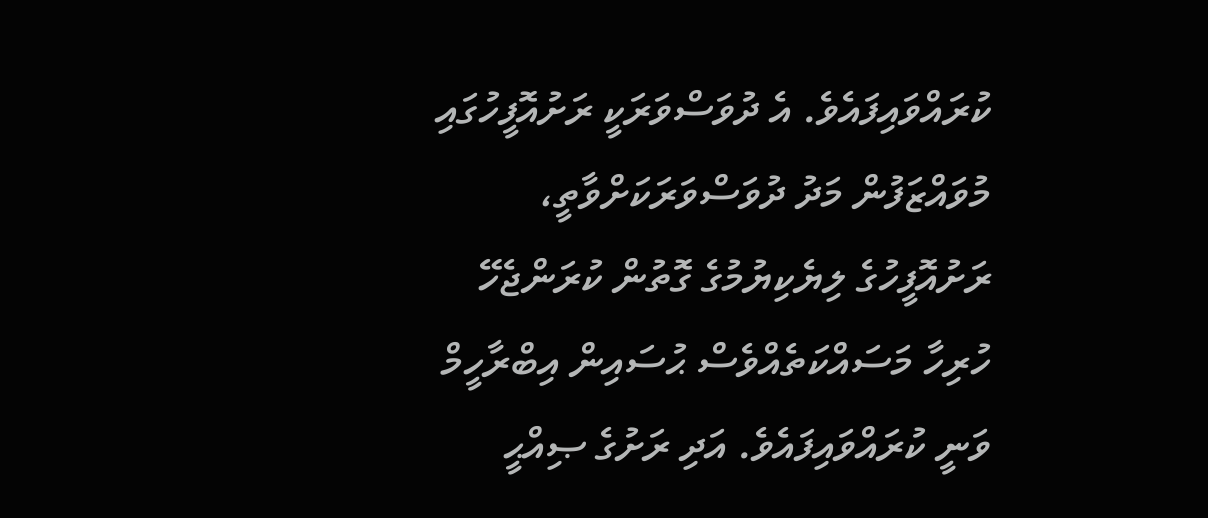ކުރައްވައިފައެވެ. އެ ދުވަސްވަރަކީ ރަށުއޮފީހުގައި މުވައްޒަފުން މަދު ދުވަސްވަރަކަށްވާތީ، ރަށުއޮފީހުގެ ލިޔެކިޔުމުގެ ގޮތުން ކުރަންޖެހޭ ހުރިހާ މަސައްކަތެއްވެސް ޙުސައިން އިބްރާހީމް ވަނީ ކުރައްވައިފައެވެ. އަދި ރަށުގެ ޞިއްޙީ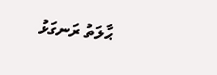ޙާލަތު ރަނގަޅު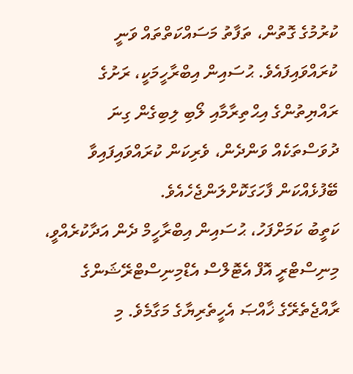ކުރުމުގެ ގޮތުން، ތަފާތު މަސައްކަތްތައް ވަނީ ކުރައްވައިފައެވެ. ޙުސައިން އިބްރާހީމަކީ، ރަށުގެ ރައްޔިތުންގެ އިޙްތިރާމާއި ލޯބި ލިބިގެން ގިނަ ދުވަސްތަކެއް ވަންދެން، ވެރިކަން ކުރައްވައިފައިވާ ބޭފުޅެއްކަން ފާހަގަކޮށްލަންޖެހެއެވެ.
ކަތީބު ކަމަށްފަހު، ޙުސައިން އިބްރާހީމް ދެން އަދާކުރެއްވީ، މިނިސްޓްރީ އޮފް އެޓޮލްސް އެޑްމިނިސްޓްރޭޝަންގެ ރާއްޖެތެރޭގެ ޚާއްޞަ އެހީތެރިޔާގެ މަގާމެވެ. މި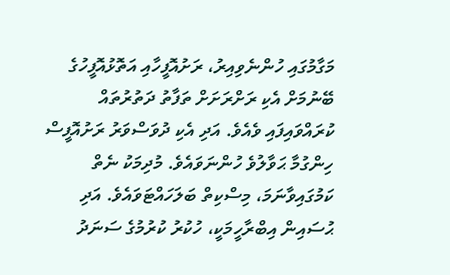މަގާމުގައި ހުންނެވިއިރު، ރަށުއޮފީހާއި އަތޮޅުއޮފީހުގެ ބޭނުމަށް އެކި ރަށްރަށަށް ތަފާތު ދަތުރުތައް ކުރައްވައިފައި ވެއެވެ. އަދި އެކި ދުވަސްވަރު ރަށުއޮފީސް ހިންގުމާ ޙަވާލުވެ ހުންނަވައެވެ. މުދިމަކު ނެތް ކަމުގައިވާނަމަ، މިސްކިތް ބަލަހައްޓަވައެވެ. އަދި ޙުސައިން އިބްރާހީމަކީ، ހުކުރު ކުރުމުގެ ސަނަދު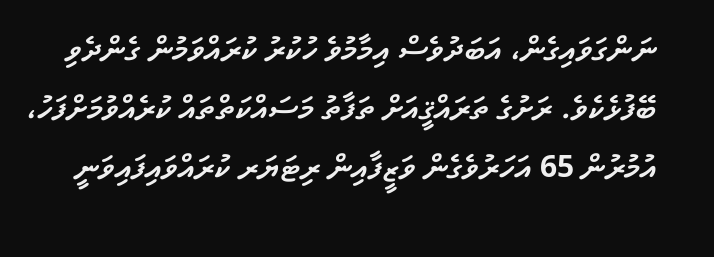ނަންގަވައިގެން، އަބަދުވެސް އިމާމުވެ ހުކުރު ކުރައްވަމުން ގެންދެވި ބޭފުޅެކެވެ. ރަށުގެ ތަރައްޤީއަށް ތަފާތު މަސައްކަތްތައް ކުރެއްވުމަށްފަހު، އުމުރުން 65 އަހަރުވެގެން ވަޒީފާއިން ރިޓަޔަރ ކުރައްވައިފައިވަނީ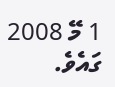1 މޭ 2008 ގައެވެ.